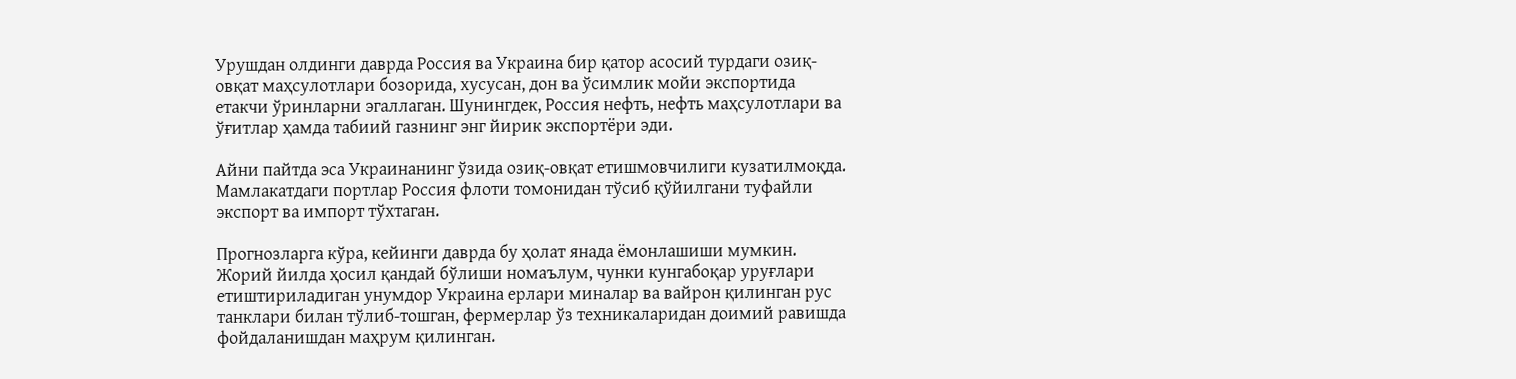Урушдан олдинги даврда Россия ва Украина бир қатор асосий турдаги озиқ-овқат маҳсулотлари бозорида, хусусан, дон ва ўсимлик мойи экспортида етакчи ўринларни эгаллаган. Шунингдек, Россия нефть, нефть маҳсулотлари ва ўғитлар ҳамда табиий газнинг энг йирик экспортёри эди.

Айни пайтда эса Украинанинг ўзида озиқ-овқат етишмовчилиги кузатилмоқда. Мамлакатдаги портлар Россия флоти томонидан тўсиб қўйилгани туфайли экспорт ва импорт тўхтаган.

Прогнозларга кўра, кейинги даврда бу ҳолат янада ёмонлашиши мумкин. Жорий йилда ҳосил қандай бўлиши номаълум, чунки кунгабоқар уруғлари етиштириладиган унумдор Украина ерлари миналар ва вайрон қилинган рус танклари билан тўлиб-тошган, фермерлар ўз техникаларидан доимий равишда фойдаланишдан маҳрум қилинган.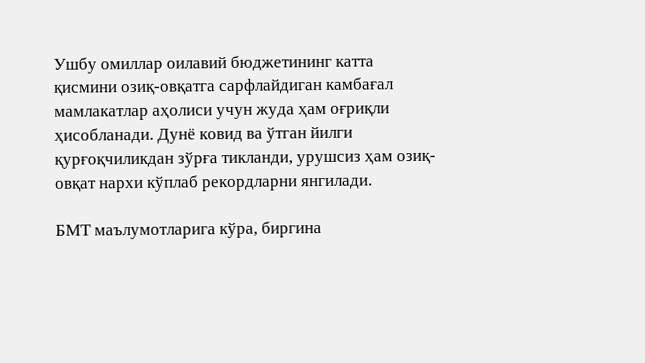Ушбу омиллар оилавий бюджетининг катта қисмини озиқ-овқатга сарфлайдиган камбағал мамлакатлар аҳолиси учун жуда ҳам оғриқли ҳисобланади. Дунё ковид ва ўтган йилги қурғоқчиликдан зўрға тикланди, урушсиз ҳам озиқ-овқат нархи кўплаб рекордларни янгилади.

БМТ маълумотларига кўра, биргина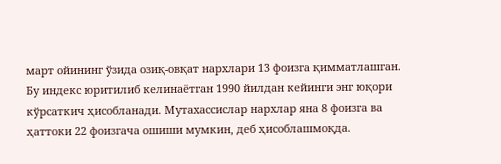март ойининг ўзида озиқ-овқат нархлари 13 фоизга қимматлашган. Бу индекс юритилиб келинаётган 1990 йилдан кейинги энг юқори кўрсаткич ҳисобланади. Мутахассислар нархлар яна 8 фоизга ва ҳаттоки 22 фоизгача ошиши мумкин, деб ҳисоблашмоқда.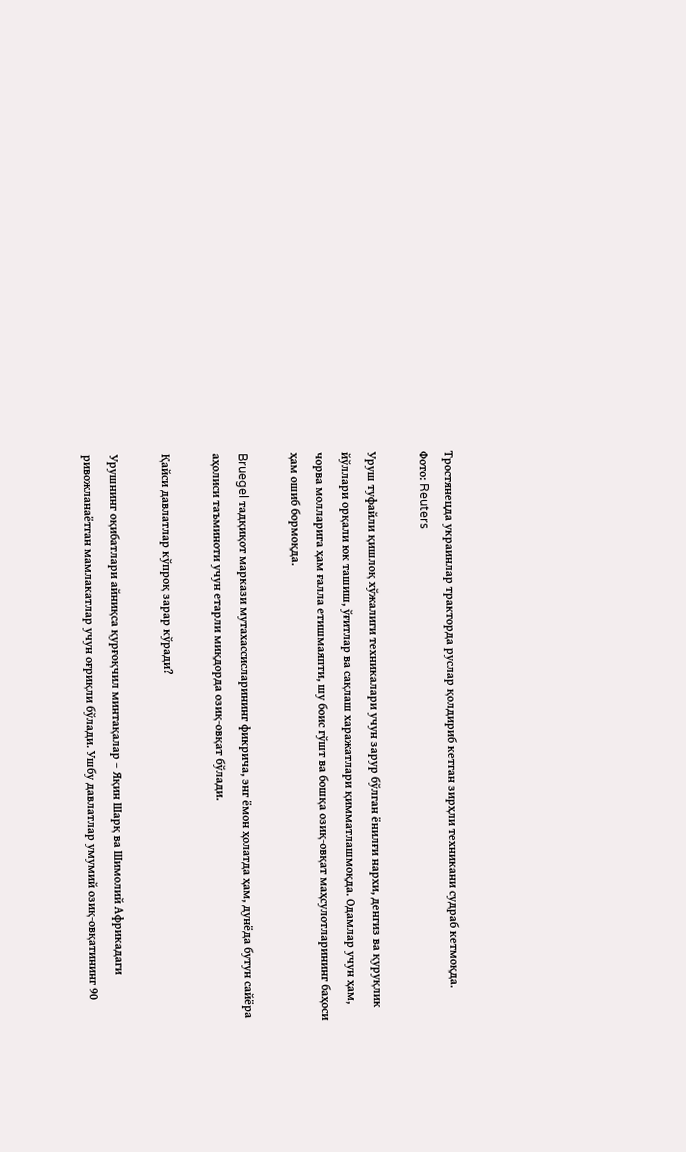Тростянецда украинлар тракторда руслар қолдириб кетган зирҳли техникани судраб кетмоқда. Фото: Reuters

Уруш туфайли қишлоқ хўжалиги техникалари учун зарур бўлган ёнилғи нархи, денгиз ва қуруқлик йўллари орқали юк ташиш, ўғитлар ва сақлаш харажатлари қимматлашмоқда. Одамлар учун ҳам, чорва молларига ҳам ғалла етишмаяпти, шу боис гўшт ва бошқа озиқ-овқат маҳсулотларининг баҳоси ҳам ошиб бормоқда.

Bruegel тадқиқот маркази мутахассисларининг фикрича, энг ёмон ҳолатда ҳам, дунёда бутун сайёра аҳолиси таъминоти учун етарли миқдорда озиқ-овқат бўлади.

Қайси давлатлар кўпроқ зарар кўради?

Урушнинг оқибатлари айниқса қурғоқчил минтақалар – Яқин Шарқ ва Шимолий Африкадаги ривожланаётган мамлакатлар учун оғриқли бўлади. Ушбу давлатлар умумий озиқ-овқатининг 90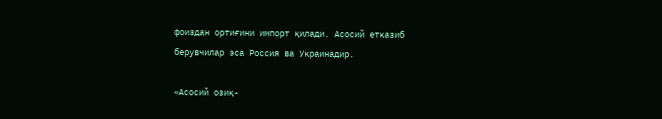фоиздан ортиғини импорт қилади. Асосий етказиб берувчилар эса Россия ва Украинадир.

«Асосий озиқ-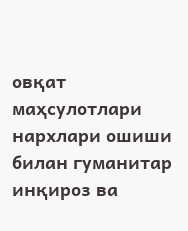овқат маҳсулотлари нархлари ошиши билан гуманитар инқироз ва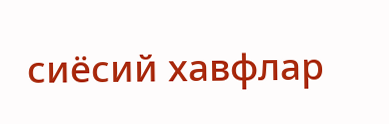сиёсий хавфлар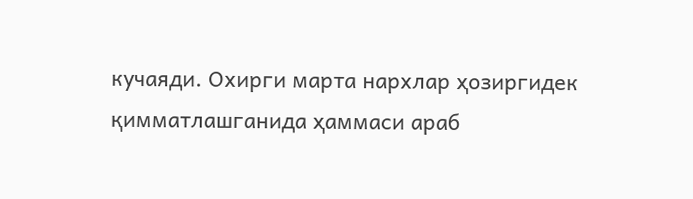кучаяди. Охирги марта нархлар ҳозиргидек қимматлашганида ҳаммаси араб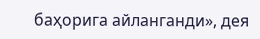баҳорига айланганди», дея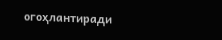огоҳлантиради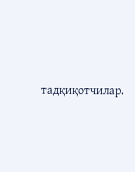тадқиқотчилар.